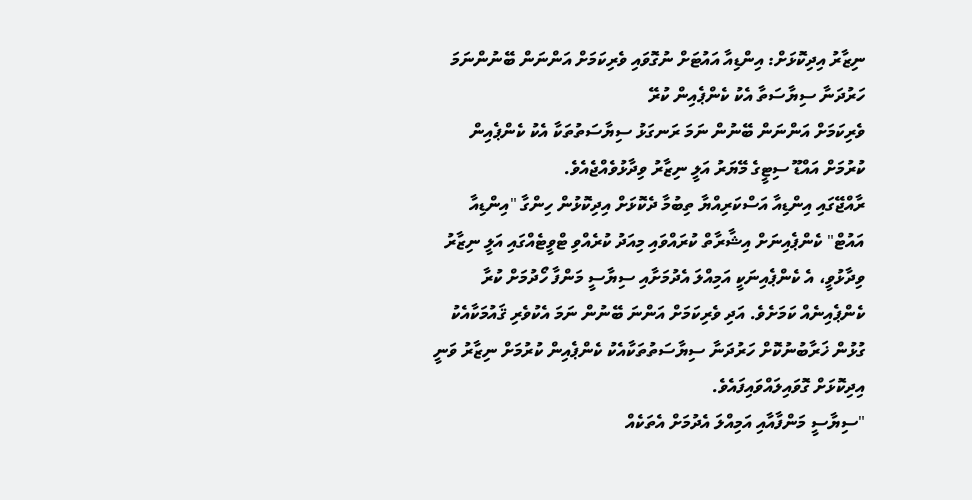ނިޒާރު އިދިކޮޅަށް: އިންޑިއާ އައުޓަށް ނުގޮވައި ވެރިކަމަށް އަންނަން ބޭނުންނަމަ ހަރުދަނާ ސިޔާސަތާ އެކު ކެންޕެއިން ކުރޭ
ވެރިކަމަށް އަންނަން ބޭނުން ނަމަ ރަނގަޅު ސިޔާސަތުތަކާ އެކު ކެންޕެއިން ކުރުމަށް އައްޑޫ ސިޓީގެ މޭޔަރު އަލީ ނިޒާރު ވިދާޅުވެއްޖެއެވެ.
ރާއްޖޭގައި އިންޑިއާ އަސްކަރިއްޔާ ތިބުމާ ދެކޮޅަށް އިދިކޮޅުން ހިންގާ "އިންޑިއާ އައުޓް" ކެންޕެއިނަށް އިޝާރާތް ކުރައްވައި މިއަދު ކުރެއްވި ޓްވީޓެއްގައި އަލީ ނިޒާރު ވިދާޅުވީ، އެ ކެންޕެއިނަކީ އަމިއްލަ އެދުމަށާއި ސިޔާސީ މަންފާ ހޯދުމަށް ކުރާ ކެންޕެއިނެއް ކަމަށެވެ. އަދި ވެރިކަމަށް އަންނަ ބޭނުން ނަމަ އެކުވެރި ޤައުމަކާއެކު ގުޅުން ޚަރާބުނުކޮށް ހަރުދަނާ ސިޔާސަތުތަކާއެކު ކެންޕެއިން ކުރުމަށް ނިޒާރު ވަނީ އިދިކޮޅަށް ގޮވައިލައްވައިފައެވެ.
"ސިޔާސީ މަންފާއާއި އަމިއްލަ އެދުމަށް އެތަކެއް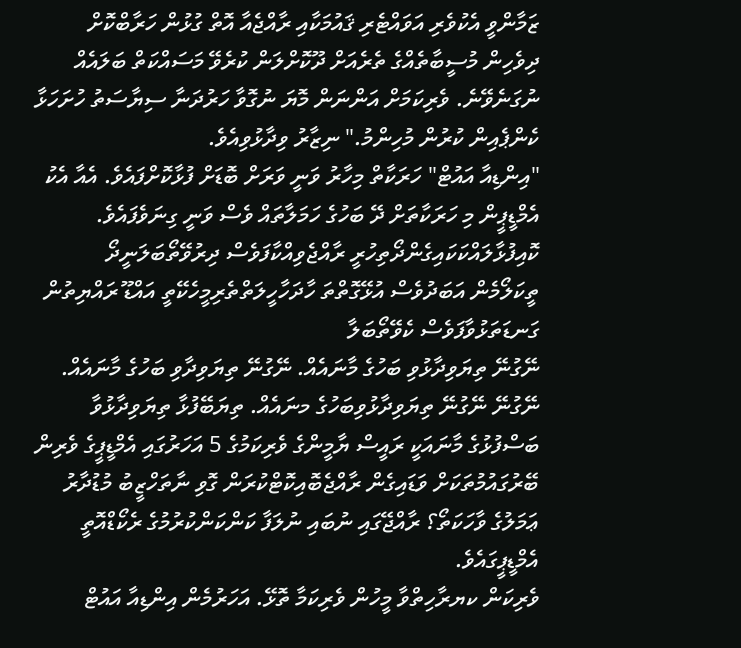ޒަމާންވީ އެކުވެރި އަވައްޓެރި ޤައުމަކާއި ރާއްޖެއާ އޮތް ގުޅުން ހަރާބްކޮށް ދިވެހިން މުސީބާތެއްގެ ތެރެއަށް ދޫކޮށްލަން ކުރެވޭ މަސައްކަތް ބަލައެއް ނުގަނެވޭނެ. ވެރިކަމަށް އަންނަން މޮޔަ ނުގޮވާ ހަރުދަނާ ސިޔާސަތު ހުށަހަޅާ ކެންޕެއިން ކުރުން މުހިންމު." ނިޒާރު ވިދާޅުވިއެވެ.
"އިންޑިއާ އައުޓް" ހަރަކާތް މިހާރު ވަނީ ވަރަށް ބޮޑަށް ފުޅާކޮށްފައެވެ. އެއާ އެކު އެމްޑީޕީން މި ހަރަކާތަށް ދޭ ބަހުގެ ހަމަލާތައް ވެސް ވަނީ ގިނަވެފައެވެ.
ކޮއިފުޅާލައްކަކައިގެންދޯތިހުރީ ރާއްޖެވިއްކާފަވެސް ދިރުވޭތޯބަލަނީދޯ ތީކަލޯމެން އަބަދުވެސް އުޅޭގޮތްތަ ހާދަހާހީލަތްތެރިމީހެކޭތީ އައްޑޫ ރައްޔިތުން ގަނޑަތަޅުވާފަވެސް ކެވޭތޯބަލާ
ނޭގުނޭ ތިޔަވިދާޅުވި ބަހުގެ މާނައެއް. ނޭގުނޭ ތިޔަވިދާވި ބަހުގެ މާނައެއް. ނޭގުނޭ ނޭގުނޭ ތިޔަވިދާޅުވިބަހުގެ މނައެއް. ތިޔަބޭފުޅާ ތިޔަވިދާޅުވާ ބަސްފުޅުގެ މާނައަކީ ރައީސް ޔާމީންގެ ވެރިކަމުގެ 5 އަހަރުގައި އެމްޑީޕީގެ ވެރިން ބޭރުގައުމުތަކަށް ވަޑައިގެން ރާއްޖެބޮއިކޮޓްކުރަން ގޮވި ނާތަހްޒީބު މުޑުދާރު ޢަމަލުގެ ވާހަކަތޯ؟ ރާއްޖޭގައި ނުބައި ނުލަފާ ކަންކަންކުރުމުގެ ރެކޯޑްއޮތީ އެމްޑީޕީގައެވެ.
ވެރިކަން ކޔރާހިތްވާ މީހުން ވެރިކަމާ ތޮޅޭ. އަހަރުމެން އިންޑިއާ އައުޓް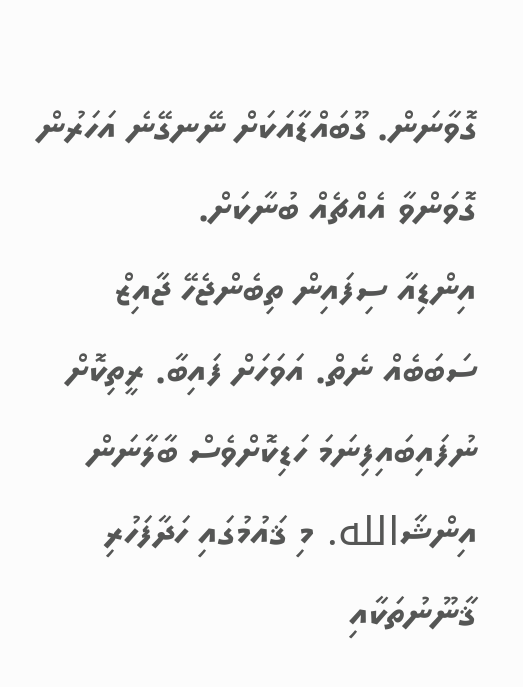ގޮވާނަން. ގޫބައްޑާއަކަށް ނޭނގޭނެ އަހަރުން ގޮވަންވާ އެއްޗެއް ބުނާކަށް.
އިންޑިއާ ސިފައިން ތިބެންޖެހޭ ޖާއިޒް ސަބަބެއް ނެތް. އަވަހަށް ފައިބާ. ރީތިކޮށް ނުފައިބައިފިނަމަ ހަޑިކޮށްވެސް ބާލާނަން އިންޝާالله. މި ޤައުމުގައި ހަދާފަހުރި ޤާނޫނުތަކާއި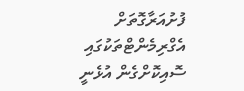ފުށުއަރާގޮތަށް އެގްރިމެންޓްތަކުގައި ސޮއިކޮށްގެން އުޅެނީ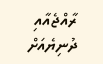ރާއްޖެއާއި ދުނިޔެއަށް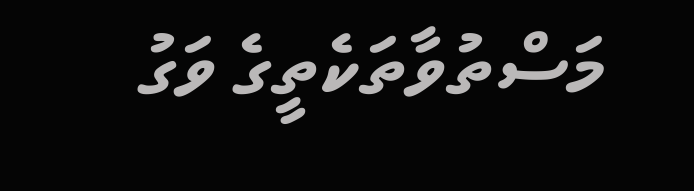މަސްތުވާތަކެތީގެ ވަގު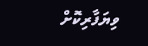ވިޔަފާރިކޮށް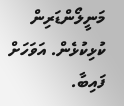މަނީލޯންޑަރިން ކުޅިކުޅެން. އަވަހަށް ފައިބާ.